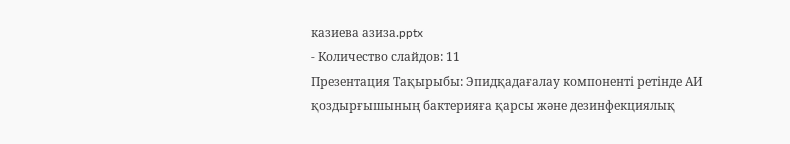казиева азиза.pptx
- Количество слайдов: 11
Презентация Тақырыбы: Эпидқадағалау компоненті ретінде АИ қоздырғышының бактерияға қарсы және дезинфекциялық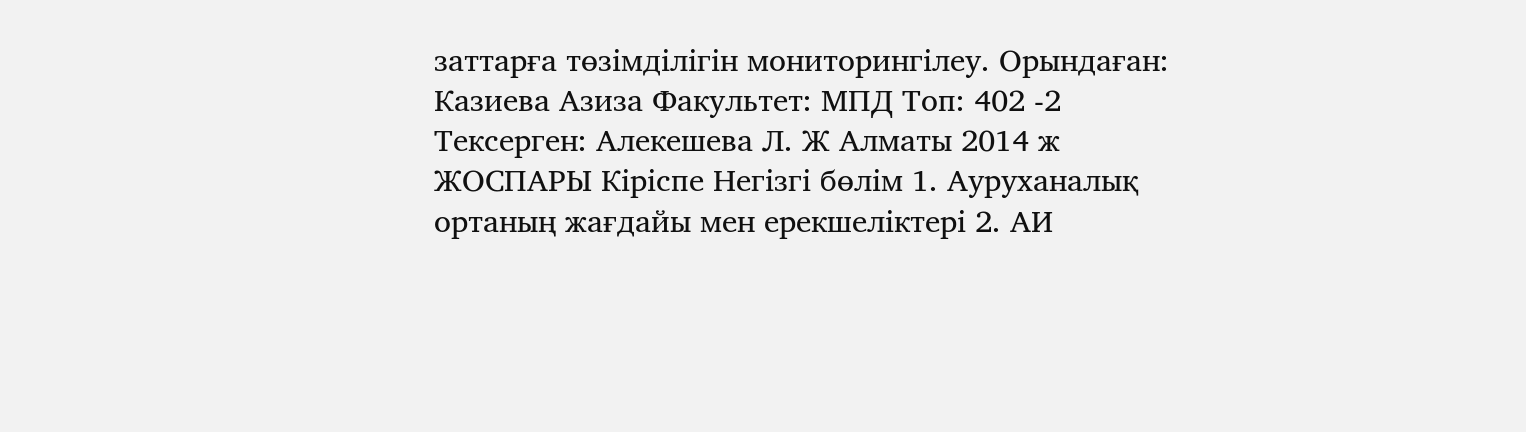заттарға төзімділігін мониторингілеу. Орындаған: Казиева Азиза Факультет: МПД Топ: 402 -2 Тексерген: Алекешева Л. Ж Алматы 2014 ж
ЖОСПАРЫ Кіріспе Негізгі бөлім 1. Ауруханалық ортаның жағдайы мен ерекшеліктері 2. АИ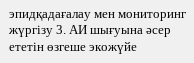эпидқадағалау мен мониторинг жүргізу 3. АИ шығуына әсер ететін өзгеше экожүйе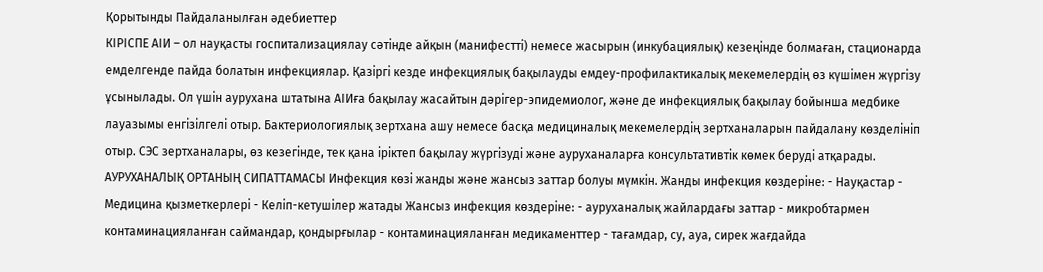Қорытынды Пайдаланылған әдебиеттер
КІРІСПЕ АІИ – ол науқасты госпитализациялау сәтінде айқын (манифестті) немесе жасырын (инкубациялық) кезеңінде болмаған, стационарда емделгенде пайда болатын инфекциялар. Қазіргі кезде инфекциялық бақылауды емдеу-профилактикалық мекемелердің өз күшімен жүргізу ұсынылады. Ол үшін аурухана штатына АІИға бақылау жасайтын дәрігер-эпидемиолог, және де инфекциялық бақылау бойынша медбике лауазымы енгізілгелі отыр. Бактериологиялық зертхана ашу немесе басқа медициналық мекемелердің зертханаларын пайдалану көзделініп отыр. СЭС зертханалары, өз кезегінде, тек қана іріктеп бақылау жүргізуді және ауруханаларға консультативтік көмек беруді атқарады.
АУРУХАНАЛЫҚ ОРТАНЫҢ СИПАТТАМАСЫ Инфекция көзі жанды және жансыз заттар болуы мүмкін. Жанды инфекция көздеріне: - Науқастар - Медицина қызметкерлері - Келіп-кетушілер жатады Жансыз инфекция көздеріне: - ауруханалық жайлардағы заттар - микробтармен контаминацияланған саймандар, қондырғылар - контаминацияланған медикаменттер - тағамдар, су, ауа, сирек жағдайда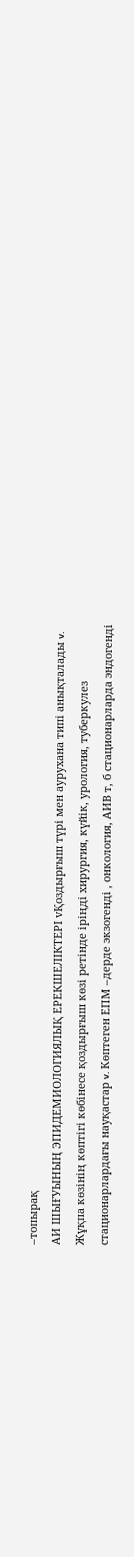–топырақ
АИ ШЫҒУЫНЫҢ ЭПИДЕМИОЛОГИЯЛЫҚ ЕРЕКШЕЛІКТЕРІ vҚоздырғыш түрі мен аурухана типі анықталады v. Жұқпа көзінің көптігі көбінесе қоздырғыш көзі ретінде іріңді хирургия, күйік, урология, туберкулез стационарлардағы науқастар v. Көптеген ЕПМ –дерде экзогенді , онкология, АИВ т, б стационарларда эндогенді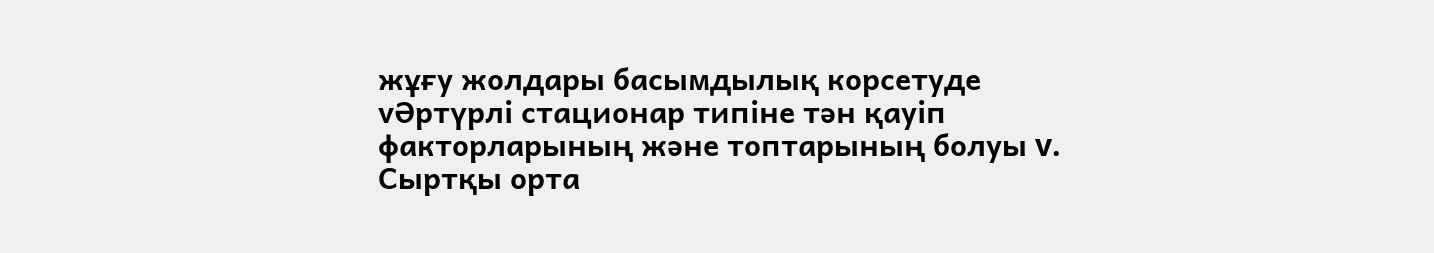жұғу жолдары басымдылық корсетуде vӘртүрлі стационар типіне тән қауіп факторларының және топтарының болуы v. Сыртқы орта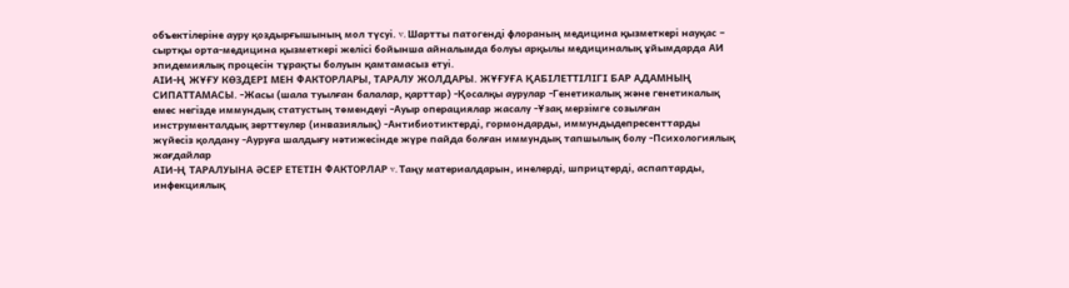объектілеріне ауру қоздырғышының мол түсуі. v. Шартты патогенді флораның медицина қызметкері науқас – сыртқы орта-медицина қызметкері желісі бойынша айналымда болуы арқылы медициналық ұйымдарда АИ эпидемиялық процесін тұрақты болуын қамтамасыз етуі.
АІИ-Ң ЖҰҒУ КӨЗДЕРІ МЕН ФАКТОРЛАРЫ, ТАРАЛУ ЖОЛДАРЫ. ЖҰҒУҒА ҚАБІЛЕТТІЛІГІ БАР АДАМНЫҢ СИПАТТАМАСЫ. -Жасы (шала туылған балалар, қарттар) -Қосалқы аурулар -Генетикалық және генетикалық емес негізде иммундық статустың төмендеуі -Ауыр операциялар жасалу -Ұзақ мерзімге созылған инструменталдық зерттеулер (инвазиялық) -Антибиотиктерді, гормондарды, иммундыдепресенттарды жүйесіз қолдану -Ауруға шалдығу нәтижесінде жүре пайда болған иммундық тапшылық болу -Психологиялық жағдайлар
АІИ-Ң ТАРАЛУЫНА ӘСЕР ЕТЕТІН ФАКТОРЛАР v. Таңу материалдарын, инелерді, шприцтерді, аспаптарды, инфекциялық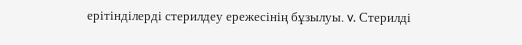ерітінділерді стерилдеу ережесінің бұзылуы. v. Стерилді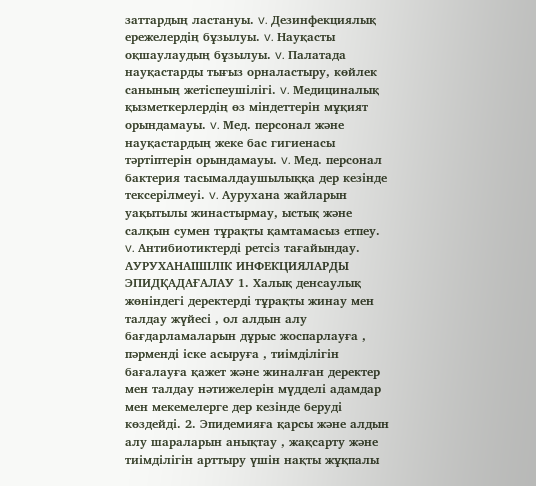заттардың ластануы. v. Дезинфекциялық ережелердің бұзылуы. v. Науқасты оқшаулаудың бұзылуы. v. Палатада науқастарды тығыз орналастыру, көйлек санының жетіспеушілігі. v. Медициналық қызметкерлердің өз міндеттерін мұқият орындамауы. v. Мед. персонал және науқастардың жеке бас гигиенасы тәртіптерін орындамауы. v. Мед. персонал бактерия тасымалдаушылыққа дер кезінде тексерілмеуі. v. Аурухана жайларын уақытылы жинастырмау, ыстық және салқын сумен тұрақты қамтамасыз етпеу. v. Антибиотиктерді ретсіз тағайындау.
АУРУХАНАІШІЛІК ИНФЕКЦИЯЛАРДЫ ЭПИДҚАДАҒАЛАУ 1. Халық денсаулық жөніндегі деректерді тұрақты жинау мен талдау жүйесі , ол алдын алу бағдарламаларын дұрыс жоспарлауға , пәрменді іске асыруға , тиімділігін бағалауға қажет және жиналған деректер мен талдау нәтижелерін мүдделі адамдар мен мекемелерге дер кезінде беруді көздейді. 2. Эпидемияға қарсы және алдын алу шараларын анықтау , жақсарту және тиімділігін арттыру үшін нақты жұқпалы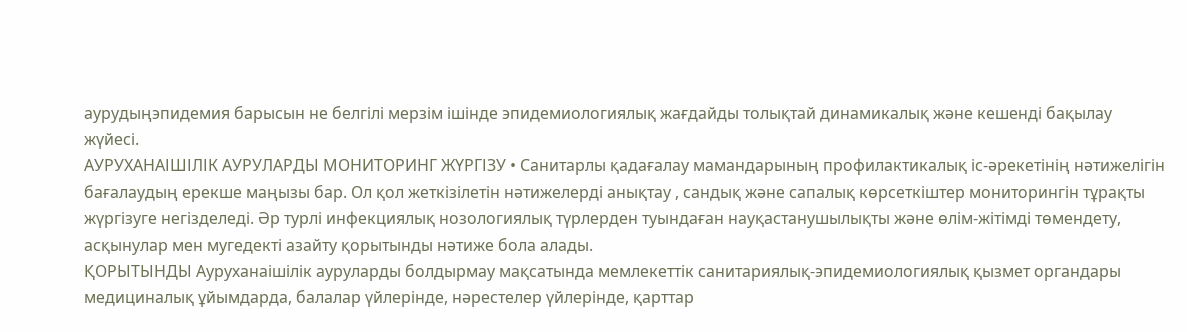аурудыңэпидемия барысын не белгілі мерзім ішінде эпидемиологиялық жағдайды толықтай динамикалық және кешенді бақылау жүйесі.
АУРУХАНАІШІЛІК АУРУЛАРДЫ МОНИТОРИНГ ЖҮРГІЗУ • Санитарлы қадағалау мамандарының профилактикалық іс-әрекетінің нәтижелігін бағалаудың ерекше маңызы бар. Ол қол жеткізілетін нәтижелерді анықтау , сандық және сапалық көрсеткіштер мониторингін тұрақты жүргізуге негізделеді. Әр турлі инфекциялық нозологиялық түрлерден туындаған науқастанушылықты және өлім-жітімді төмендету, асқынулар мен мугедекті азайту қорытынды нәтиже бола алады.
ҚОРЫТЫНДЫ Ауруханаішілік ауруларды болдырмау мақсатында мемлекеттік санитариялық-эпидемиологиялық қызмет органдары медициналық ұйымдарда, балалар үйлерінде, нәрестелер үйлерінде, қарттар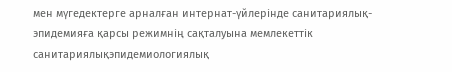мен мүгедектерге арналған интернат-үйлерінде санитариялық-эпидемияға қарсы режимнің сақталуына мемлекеттік санитариялықэпидемиологиялық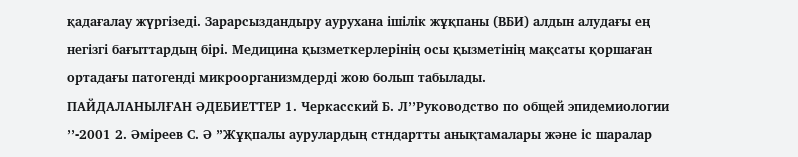қадағалау жүргізеді. Зарарсыздандыру аурухана ішілік жұқпаны (ВБИ) алдын алудағы ең негізгі бағыттардың бірі. Медицина қызметкерлерінің осы қызметінің мақсаты қоршаған ортадағы патогенді микроорганизмдерді жою болып табылады.
ПАЙДАЛАНЫЛҒАН ӘДЕБИЕТТЕР 1. Черкасский Б. Л’’Руководство по общей эпидемиологии ’’-2001 2. Әміреев С. Ә ”Жұқпалы аурулардың стндартты анықтамалары және іс шаралар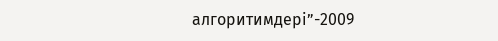алгоритимдері”-2009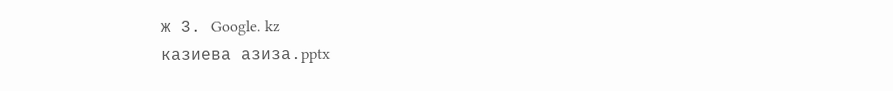ж 3. Google. kz
казиева азиза.pptx